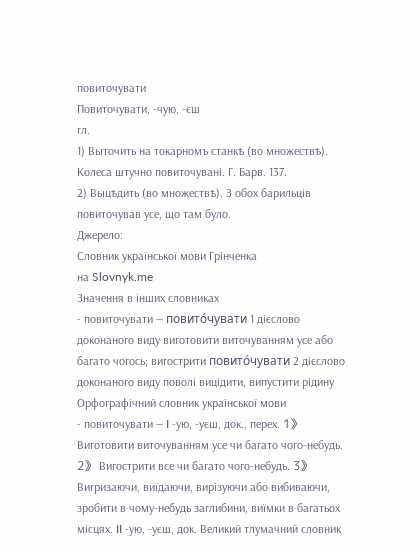повиточувати
Повиточувати, -чую, -єш
гл.
1) Выточить на токарномъ станкѣ (во множествѣ). Колеса штучно повиточувані. Г. Барв. 137.
2) Выцѣдить (во множествѣ). З обох барильців повиточував усе, що там було.
Джерело:
Словник української мови Грінченка
на Slovnyk.me
Значення в інших словниках
- повиточувати — повито́чувати 1 дієслово доконаного виду виготовити виточуванням усе або багато чогось; вигострити повито́чувати 2 дієслово доконаного виду поволі вицідити, випустити рідину Орфографічний словник української мови
- повиточувати — I -ую, -уєш, док., перех. 1》 Виготовити виточуванням усе чи багато чого-небудь. 2》 Вигострити все чи багато чого-небудь. 3》 Вигризаючи, виїдаючи, вирізуючи або вибиваючи, зробити в чому-небудь заглибини, виїмки в багатьох місцях. II -ую, -уєш, док. Великий тлумачний словник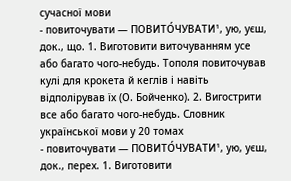сучасної мови
- повиточувати — ПОВИТО́ЧУВАТИ¹, ую, уєш, док., що. 1. Виготовити виточуванням усе або багато чого-небудь. Тополя повиточував кулі для крокета й кеглів і навіть відполірував їх (О. Бойченко). 2. Вигострити все або багато чого-небудь. Словник української мови у 20 томах
- повиточувати — ПОВИТО́ЧУВАТИ¹, ую, уєш, док., перех. 1. Виготовити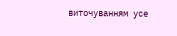виточуванням усе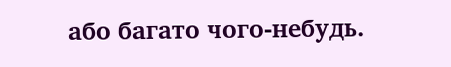або багато чого-небудь.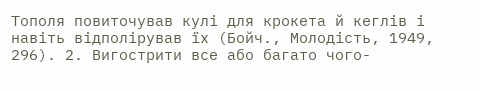Тополя повиточував кулі для крокета й кеглів і навіть відполірував їх (Бойч., Молодість, 1949, 296). 2. Вигострити все або багато чого-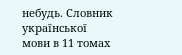небудь. Словник української мови в 11 томах